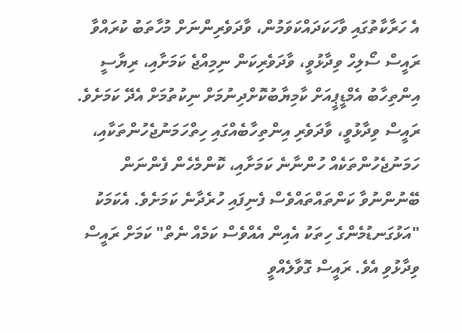އެ ހަރާކާތުގައި ވާހަކަދައްކަވަމުން، ވާދަވެރިންނަށް މުހާތަބު ކުރައްވާ ރައީސް ސޯލިހް ވިދާޅުވީ، ވާދަވެރިކަން ނިމިއްޖެ ކަމަށާއި، ރިޔާސީ އިންތިހާބު އެމްޑީޕީއަށް ކާމިޔާބުކޮށްދިނުމަށް ނިކުތުމަށް އެދޭ ކަމަށެވެ.
ރައީސް ވިދާޅުވީ، ވާދަވެރި އިންތިހާބެއްގައި ހިތްހަމަނުޖެހުންތަކާއި، ހަމަނުޖެހުންތަކެއް ހުންނާނެ ކަމަށާއި، ކޮންމެހެން ފެންނަން ބޭނުންނުވާ ކަންތައްތައްވެސް ފެނިފައި ހުރެދާނެ ކަމަށެވެ. އެކަމަކު "އަޅުގަނޑުމެންގެ ހިތަކު އެއިން އެއްވެސް ކަމެއް ނެތް" ކަމަށް ރައީސް ވިދާޅުވި އެވެ. ރައީސް ގޮވާލެއްވީ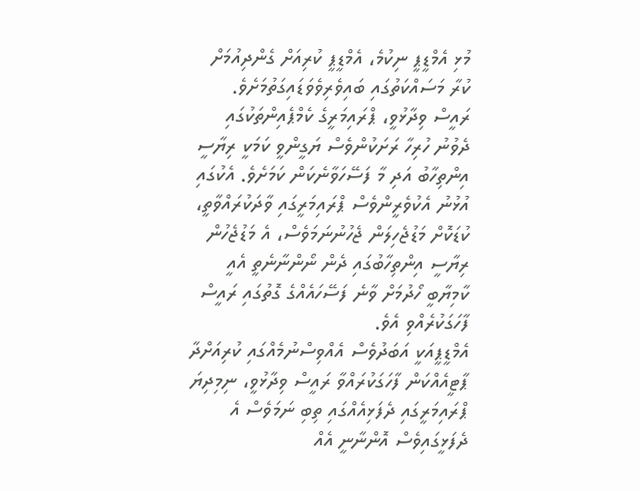މުޅި އެމްޑީޕީ ނިކުމެ، އެމްޑީޕީ ކުރިއަށް ގެންދިއުމަށް ކުރާ މަސައްކަތުގައި ބައިވެރިވެވަޑައިގަތުމަށެވެ.
ރައީސް ވިދާޅުވީ، ޕްރައިމަރީގެ ކެމްޕެއިންތަކުގައި ދެވުނު ހުރިހާ ރަށަކުންވެސް ޔަގީންވީ ކަމަކީ ރިޔާސީ އިންތިހާބު އަދި މާ ފަސޭހަވާނެކަން ކަމަށެވެ. އެކުގައި އުޅުނު އެކުވެރީންވެސް ޕްރައިމަރީގައި ވާދަކުރައްވާތީ، ކުޑަކޮށް މަޑުޖެހިލަން ޖެހުނުނަމަވެސް، އެ މަޑުޖެހުން ރިޔާސީ އިންތިހާބުގައި ދެން ނޯންނާނެތީ އެއީ ކާމިޔާބީ ހޯދުމަށް ވާނެ ފަސޭހައެއްގެ ގޮތުގައި ރައީސް ފާހަގަކުރެއްވި އެވެ.
އެމްޑީޕީއަކީ އަބަދުވެސް އެއްވިސްނުމެއްގައި ކުރިއަށްދާ ޕާޓީއެއްކަން ފާހަގަކުރައްވާ ރައީސް ވިދާޅުވީ، ނިމިދިޔަ ޕްރައިމަރީގައި ދެފަޅިއެއްގައި ތިބި ނަމަވެސް އެ ދެފަޅީގައިވެސް އޮންނާނީ އެއް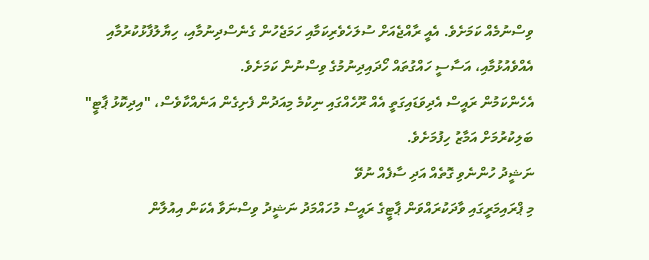ވިސްނުމެއް ކަމަށެވެ. އެއީ ރާއްޖެއަށް ސުލަހެވެރިކަމާއި ހަމަޖެހުން ގެނެސްދިނުމާއި، ހިޔާލުފާޅުކުރުމާއި އެއްވެއުޅުމާއި، އަސާސީ ހައްގުތައް ހޯދައިދިނުމުގެ ވިސްނުން ކަމަށެވެ.
އެހެންކަމުން ރައީސް އެދިވަޑައިގަތީ އެއް ރޫހެއްގައި ނިކުމެ މިއަދުން ފެށިގެން އަނެއްކާވެސް، "އިދިކޮޅު ޕާޓީ" ބަލިކުރުމަށް އަމާޒު ހިފުމަށެވެ.
ނަޝީދު ހުންނެވި ގޮތެއް އަދި ސާފެއް ނުވޭ
މި ޕްރައިމަރީގައި ވާދަކުރައްވަން ޕާޓީގެ ރައީސް މުހައްމަދު ނަޝީދު ވިސްނަވާ އެކަން އިއުލާން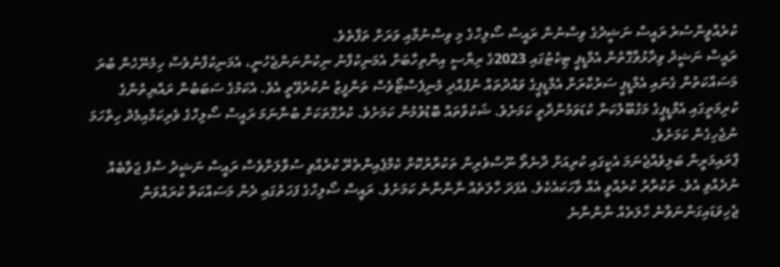ކުރެއްވީންސުރެ ރައީސް ނަޝީދުގެ ވިސްނުން ރައީސް ސޯލިހްގެ މި ވިސްނުމާއި ވަރަށް ތަފާތެވެ.
ރައީސް ނަޝީދު ވިދާޅުވާގޮތުން އެމްޑީޕީ ޓިކެޓުގައި 2023ގެ ރިޔާސީ އިންތިހާބަށް އެމަނިކުފާނު ނިކުންނަންޖެހުނީ، އެމަނިކުފާނުވެސް ހިމެނޭހެން ބުރަ މަސައްކަތުން ގެނައި އެމްޑީޕީ ސަރުކާރަށް އެމްޑީޕީގެ ވައުދުތައް ނުފުއްދި މެނިފެސްޓޯވެސް ތަންފީޒު ނުކުރެވޭތީ އެވެ. އެކަމުގެ ސަބަބުން ރައްޔިތުންގެ ކުރިމަތީގައި އެމްޑީޕީގެ މަގުބޫލުކަން ކުޑަވަމުންދާތީ ކަމަށެވެ. ޝަކުވާތައް ބޮޑުވުމުން ކަމަށެވެ. ކުރުގޮތަކަށް ބުނާނަމަ ރައީސް ސޯލިހްގެ ވެރިކަމާއިމެދު ހިތްހަމަ ނުޖެހިގެން ކަމަށެވެ.
ޕްރައިމަރީން ބަލިވެއްޖެނަމަ އެކީގައި ކުރިއަށް ދާނެތޯ ނޫސްވެރިން ތަކުރާރުކޮށް ކެމްޕެއިންތެރޭ ކުރެއްވި ސުވާލަށްވެސް ރައީސް ނަޝީދު ސާފު ޖަވާބެއް ނުދެއްވި އެވެ. ތަކުރާރު ކުރެއްވީ އެއް ވާހަކައެކެވެ. އެފަދަ ހާލަތެއް ނާންނާނެ ކަމަށެވެ. ރައީސް ސޯލިހްގެ ފަހަތުގައި ދެން މަސައްކަތް ކުރައްވަން ޖެހިވަޑައިގަންނަވާނެ ހާލަތެއް ނާންނާނެ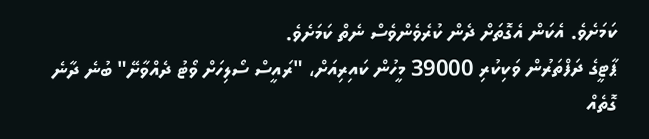ކަމަށެވެ. އެކަން އެގޮތަށް ދެން ކުރެވެންވެސް ނެތް ކަމަށެވެ.
ޕާޓީގެ ދަފްތަރުން ވަކިކުރި 39000 މީހުން ކައިރިއަށް، "ރައީސް ސޯލިހަށް ވޯޓު ދެއްވާށޭ" ބުނެ ދާނެ ގޮތެއް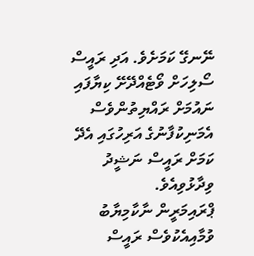ނޭނގޭ ކަމަށެވެ. އަދި ރައީސް ސޯލިހަށް ވޯޓެއްދޭށޭ ކިޔާފައި ނައުމަށް ރައްޔިތުންވެސް އެމަނިކުފާނުގެ އަރިހުގައި އެދޭ ކަމަށް ރައީސް ނަޝީދު ވިދާޅުވިއެވެ.
ޕްރައިމަރީން ނާކާމިޔާބު ވުމާއިއެކުވެސް ރައީސް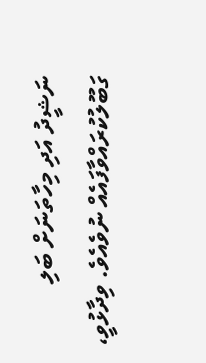ނަޝީދު އަދި މިހާތަނަށް ބަލި ގަބޫލުކުރައްވާފައެއް ނުވެއެވެ. ވިދާޅުވީ،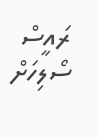ރައީސް ސޯލިހަށް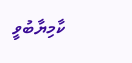ކާމިޔާބުވީ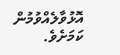އޮޅުވާލެއްވުމުން ކަމަށެވެ.